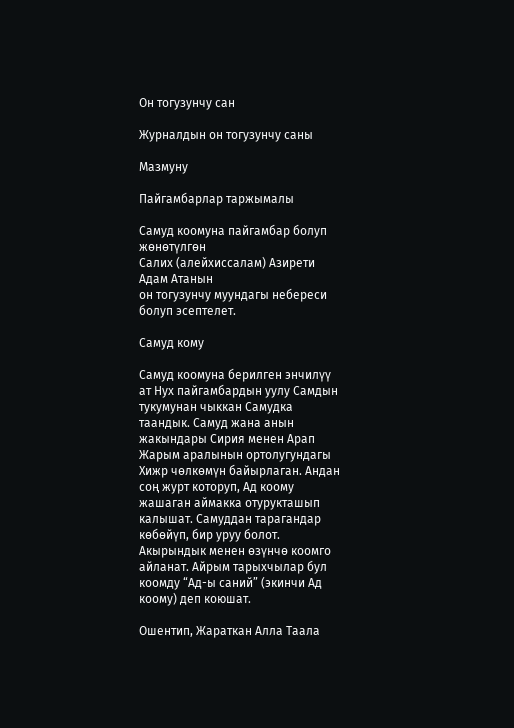Он тогузунчу сан

Журналдын он тогузунчу саны

Мазмуну

Пайгамбарлар таржымалы

Самуд коомуна пайгамбар болуп жөнөтүлгөн
Салих (алейхиссалам) Азирети Адам Атанын
он тогузунчу муундагы небереси болуп эсептелет.

Самуд кому

Самуд коомуна берилген энчилүү ат Нух пайгамбардын уулу Самдын тукумунан чыккан Самудка таандык. Самуд жана анын жакындары Сирия менен Арап Жарым аралынын ортолугундагы Хижр чөлкөмүн байырлаган. Андан соң журт которуп, Ад коому жашаган аймакка отурукташып калышат. Самуддан тарагандар көбөйүп, бир уруу болот. Акырындык менен өзүнчө коомго айланат. Айрым тарыхчылар бул коомду “Ад-ы саний” (экинчи Ад коому) деп коюшат.

Ошентип, Жараткан Алла Таала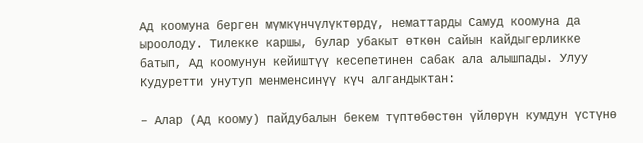Ад коомуна берген мүмкүнчүлүктөрдү, нематтарды Самуд коомуна да ыроолоду. Тилекке каршы, булар убакыт өткөн сайын кайдыгерликке батып, Ад коомунун кейиштүү кесепетинен сабак ала алышпады. Улуу Кудуретти унутуп менменсинүү күч алгандыктан:

– Алар (Ад коому) пайдубалын бекем түптөбөстөн үйлөрүн кумдун үстүнө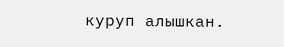куруп алышкан.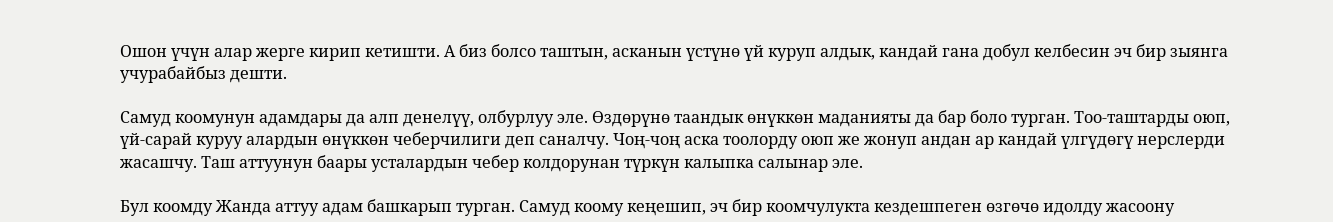Ошон үчүн алар жерге кирип кетишти. А биз болсо таштын, асканын үстүнө үй куруп алдык, кандай гана добул келбесин эч бир зыянга учурабайбыз дешти.

Самуд коомунун адамдары да алп денелүү, олбурлуу эле. Өздөрүнө таандык өнүккөн маданияты да бар боло турган. Тоо-таштарды оюп, үй-сарай куруу алардын өнүккөн чеберчилиги деп саналчу. Чоң-чоң аска тоолорду оюп же жонуп андан ар кандай үлгүдөгү нерслерди жасашчу. Таш аттуунун баары усталардын чебер колдорунан түркүн калыпка салынар эле.

Бул коомду Жанда аттуу адам башкарып турган. Самуд коому кеңешип, эч бир коомчулукта кездешпеген өзгөчө идолду жасоону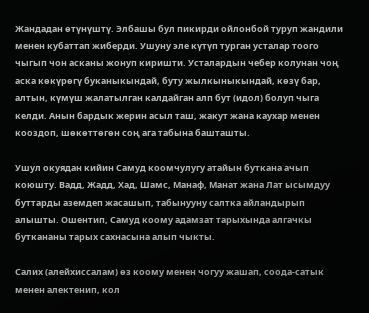Жандадан өтүнүштү. Элбашы бул пикирди ойлонбой туруп жандили менен кубаттап жиберди. Ушуну эле күтүп турган усталар тоого чыгып чон асканы жонуп киришти. Усталардын чебер колунан чоң аска көкүрөгү буканыкындай, буту жылкыныкындай, көзү бар, алтын, күмүш жалатылган калдайган алп бут (идол) болуп чыга келди. Анын бардык жерин асыл таш, жакут жана каухар менен кооздоп, шөкөттөгөн соң ага табына башташты.

Ушул окуядан кийин Самуд коомчулугу атайын буткана ачып коюшту. Вадд, Жадд, Хад, Шамс, Манаф, Манат жана Лат ысымдуу буттарды аземдеп жасашып, табынууну салтка айландырып алышты. Ошентип, Самуд коому адамзат тарыхында алгачкы буткананы тарых сахнасына алып чыкты.

Салих (алейхиссалам) өз коому менен чогуу жашап, соода-сатык менен алектенип, кол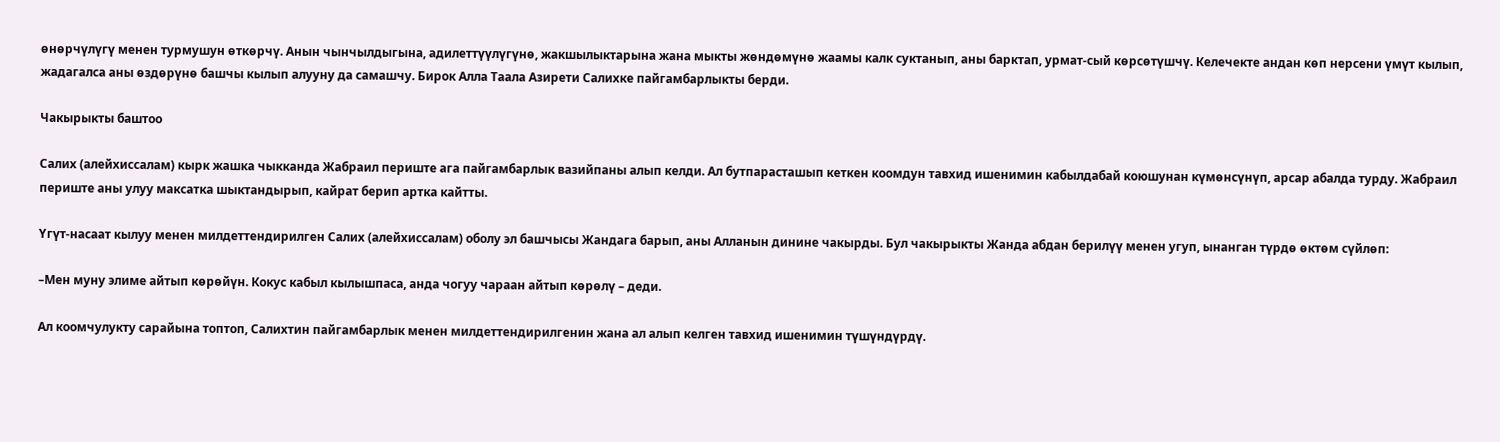өнөрчүлүгү менен турмушун өткөрчү. Анын чынчылдыгына, адилеттүүлүгүнө, жакшылыктарына жана мыкты жөндөмүнө жаамы калк суктанып, аны барктап, урмат-сый көрсөтүшчү. Келечекте андан көп нерсени үмүт кылып, жадагалса аны өздөрүнө башчы кылып алууну да самашчу. Бирок Алла Таала Азирети Салихке пайгамбарлыкты берди.

Чакырыкты баштоо

Салих (алейхиссалам) кырк жашка чыкканда Жабраил периште ага пайгамбарлык вазийпаны алып келди. Ал бутпарасташып кеткен коомдун тавхид ишенимин кабылдабай коюшунан күмөнсүнүп, арсар абалда турду. Жабраил периште аны улуу максатка шыктандырып, кайрат берип артка кайтты.

Үгүт-насаат кылуу менен милдеттендирилген Салих (алейхиссалам) оболу эл башчысы Жандага барып, аны Алланын динине чакырды. Бул чакырыкты Жанда абдан берилүү менен угуп, ынанган түрдө өктөм сүйлөп:

–Мен муну элиме айтып көрөйүн. Кокус кабыл кылышпаса, анда чогуу чараан айтып көрөлү – деди.

Ал коомчулукту сарайына топтоп, Салихтин пайгамбарлык менен милдеттендирилгенин жана ал алып келген тавхид ишенимин түшүндүрдү.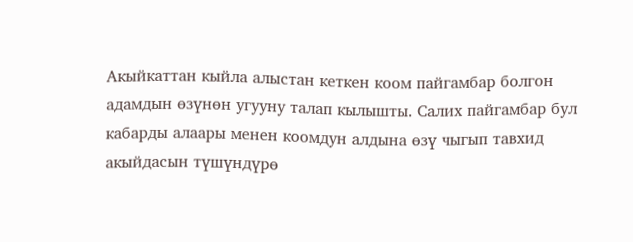Акыйкаттан кыйла алыстан кеткен коом пайгамбар болгон адамдын өзүнөн угууну талап кылышты. Салих пайгамбар бул кабарды алаары менен коомдун алдына өзү чыгып тавхид акыйдасын түшүндүрө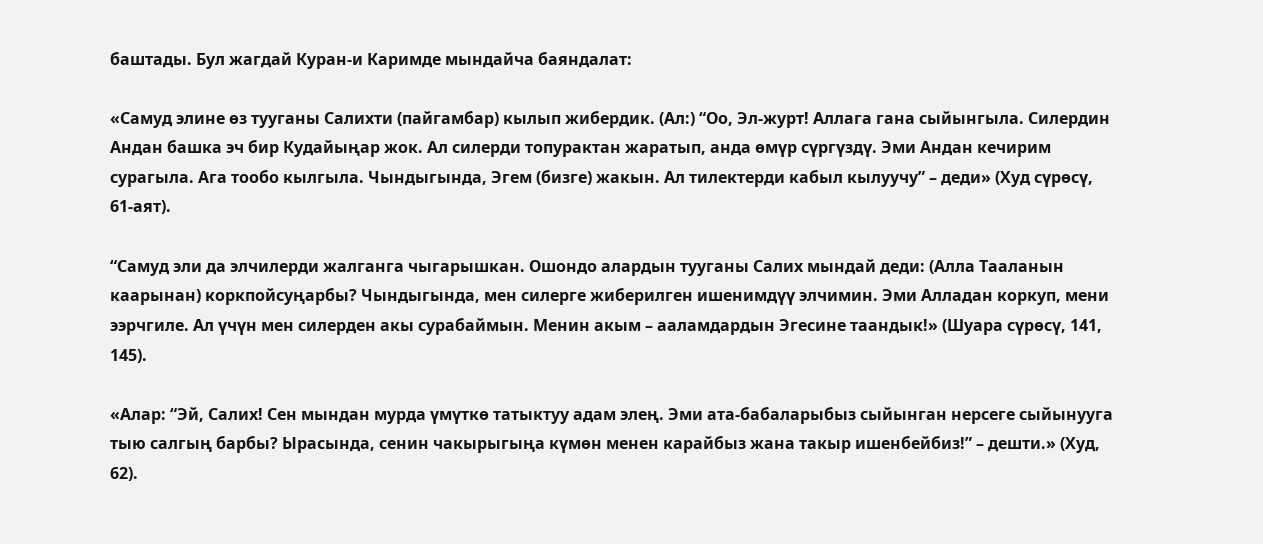баштады. Бул жагдай Куран-и Каримде мындайча баяндалат:

«Самуд элине өз тууганы Салихти (пайгамбар) кылып жибердик. (Ал:) “Оо, Эл-журт! Аллага гана сыйынгыла. Силердин Андан башка эч бир Кудайыңар жок. Ал силерди топурактан жаратып, анда өмүр сүргүздү. Эми Андан кечирим сурагыла. Ага тообо кылгыла. Чындыгында, Эгем (бизге) жакын. Ал тилектерди кабыл кылуучу” – деди» (Худ сүрөсү, 61-аят).

“Самуд эли да элчилерди жалганга чыгарышкан. Ошондо алардын тууганы Салих мындай деди: (Алла Тааланын каарынан) коркпойсуңарбы? Чындыгында, мен силерге жиберилген ишенимдүү элчимин. Эми Алладан коркуп, мени ээрчгиле. Ал үчүн мен силерден акы сурабаймын. Менин акым – ааламдардын Эгесине таандык!» (Шуара сүрөсү, 141, 145).

«Алар: “Эй, Салих! Сен мындан мурда үмүткө татыктуу адам элең. Эми ата-бабаларыбыз сыйынган нерсеге сыйынууга тыю салгың барбы? Ырасында, сенин чакырыгыңа күмөн менен карайбыз жана такыр ишенбейбиз!” – дешти.» (Худ, 62).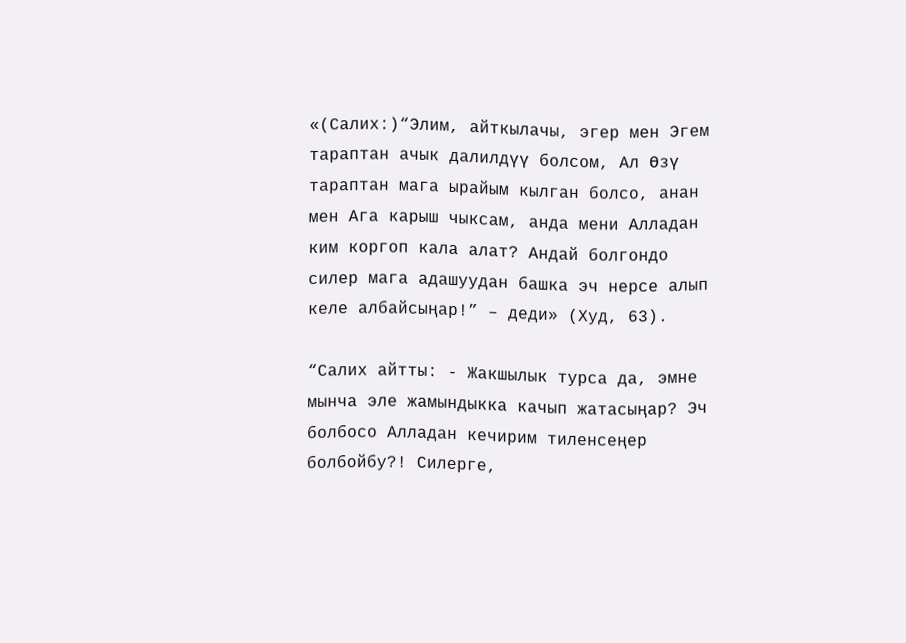«(Салих:)“Элим, айткылачы, эгер мен Эгем тараптан ачык далилдүү болсом, Ал Өзү тараптан мага ырайым кылган болсо, анан мен Ага карыш чыксам, анда мени Алладан ким коргоп кала алат? Андай болгондо силер мага адашуудан башка эч нерсе алып келе албайсыңар!” – деди» (Худ, 63).

“Салих айтты: - Жакшылык турса да, эмне мынча эле жамындыкка качып жатасыңар? Эч болбосо Алладан кечирим тиленсеңер болбойбу?! Силерге,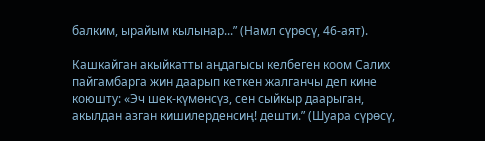балким, ырайым кылынар...” (Намл сүрөсү, 46-аят).

Кашкайган акыйкатты аңдагысы келбеген коом Салих пайгамбарга жин даарып кеткен жалганчы деп кине коюшту: «Эч шек-күмөнсүз, сен сыйкыр даарыган, акылдан азган кишилерденсиң! дешти.” (Шуара сүрөсү,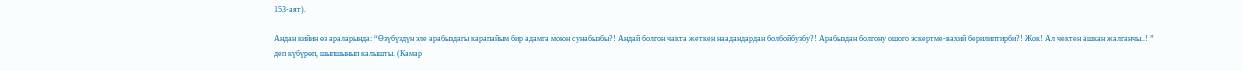153-аят).

Андан кийин өз араларында: “Өзүбүздүн эле арабыздагы карапайым бир адамга моюн сунабызбы?! Андай болгон чакта жеткен наадандардан болбойбузбу?! Арабыздан болгону ошого эскертме-вахий берилиптирби?! Жок! Ал чектен ашкан жалганчы..! ” деп күбүрөп, шыпшынып калышты. (Камар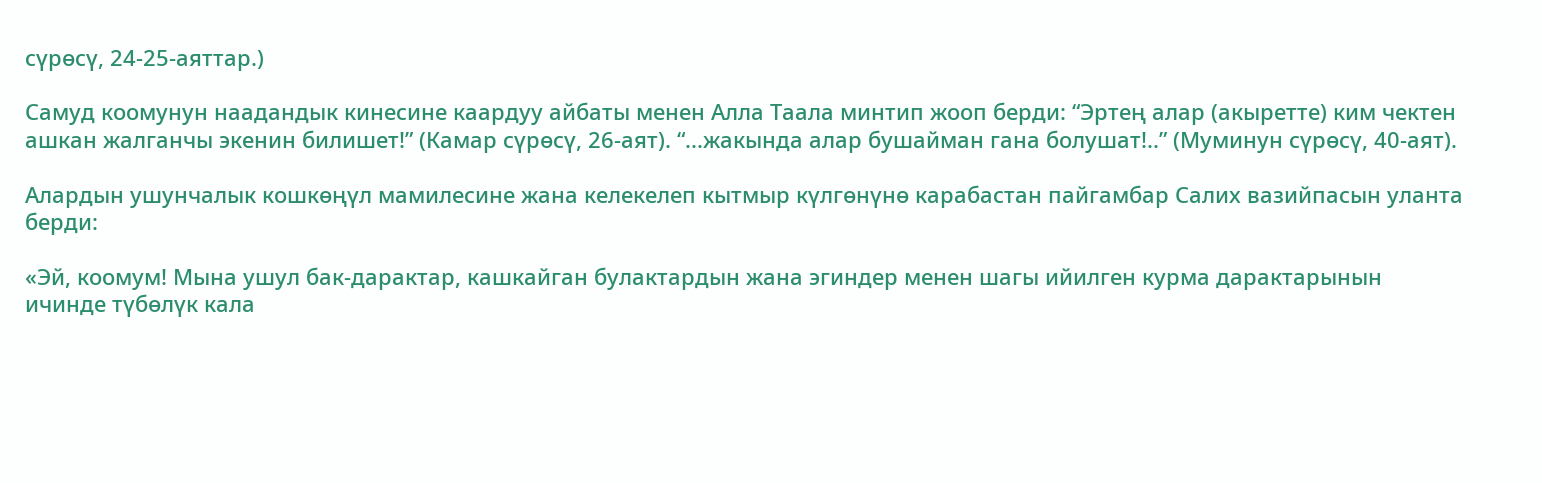сүрөсү, 24-25-аяттар.)

Самуд коомунун наадандык кинесине каардуу айбаты менен Алла Таала минтип жооп берди: “Эртең алар (акыретте) ким чектен ашкан жалганчы экенин билишет!” (Камар сүрөсү, 26-аят). “...жакында алар бушайман гана болушат!..” (Муминун сүрөсү, 40-аят).

Алардын ушунчалык кошкөңүл мамилесине жана келекелеп кытмыр күлгөнүнө карабастан пайгамбар Салих вазийпасын уланта берди:

«Эй, коомум! Мына ушул бак-дарактар, кашкайган булактардын жана эгиндер менен шагы ийилген курма дарактарынын ичинде түбөлүк кала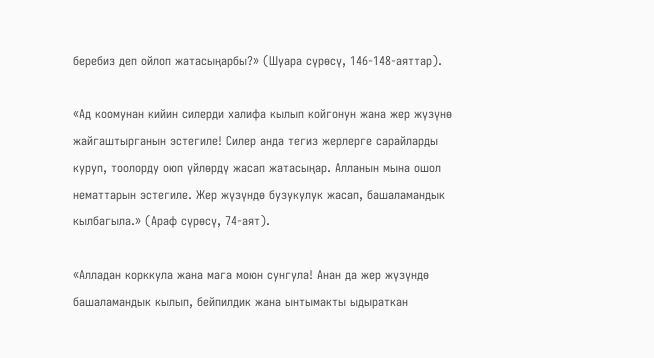беребиз деп ойлоп жатасыңарбы?» (Шуара сүрөсү, 146-148-аяттар).

«Ад коомунан кийин силерди халифа кылып койгонун жана жер жүзүнө жайгаштырганын эстегиле! Силер анда тегиз жерлерге сарайларды куруп, тоолорду оюп үйлөрдү жасап жатасыңар. Алланын мына ошол нематтарын эстегиле. Жер жүзүндө бузукулук жасап, башаламандык кылбагыла.» (Араф сүрөсү, 74-аят).

«Алладан корккула жана мага моюн сунгула! Анан да жер жүзүндө башаламандык кылып, бейпилдик жана ынтымакты ыдыраткан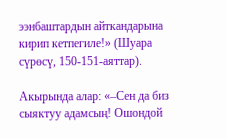ээнбаштардын айткандарына кирип кетпегиле!» (Шуара сүрөсү, 150-151-аяттар).

Акырында алар: «–Сен да биз сыяктуу адамсың! Ошондой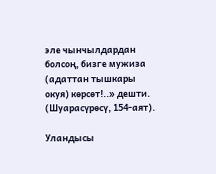эле чынчылдардан болсоң, бизге мужиза (адаттан тышкары окуя) көрсөт!..» дешти. (Шуарасүрөсү, 154-аят).

Уландысы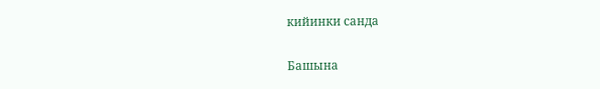кийинки санда

Башына